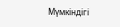Мүмкіндігі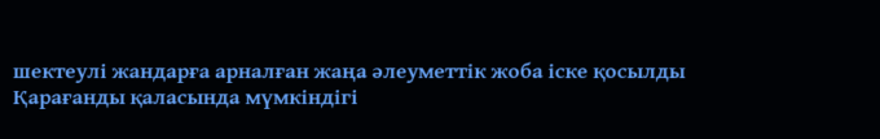шектеулі жандарға арналған жаңа әлеуметтік жоба іске қосылды
Қарағанды қаласында мүмкіндігі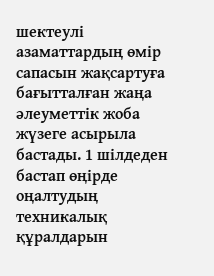шектеулі азаматтардың өмір сапасын жақсартуға бағытталған жаңа әлеуметтік жоба жүзеге асырыла бастады. 1 шілдеден бастап өңірде оңалтудың техникалық құралдарын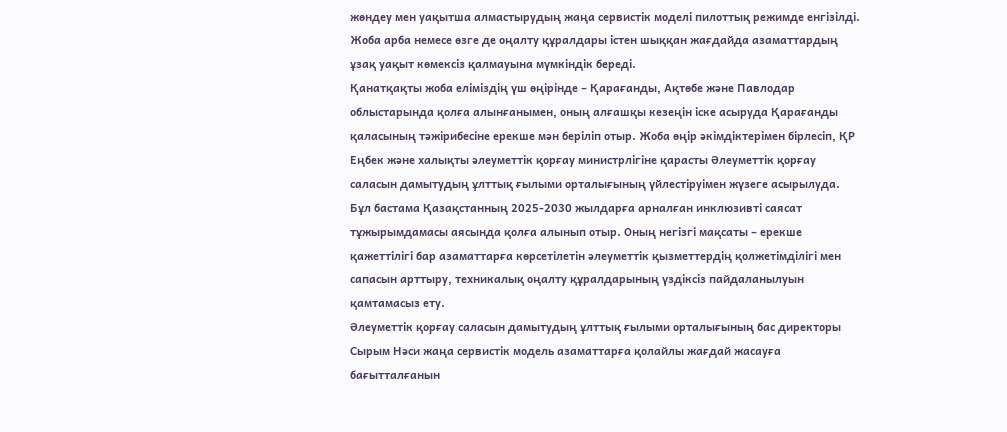жөндеу мен уақытша алмастырудың жаңа сервистік моделі пилоттық режимде енгізілді. Жоба арба немесе өзге де оңалту құралдары істен шыққан жағдайда азаматтардың ұзақ уақыт көмексіз қалмауына мүмкіндік береді.
Қанатқақты жоба еліміздің үш өңірінде – Қарағанды, Ақтөбе және Павлодар облыстарында қолға алынғанымен, оның алғашқы кезеңін іске асыруда Қарағанды қаласының тәжірибесіне ерекше мән беріліп отыр. Жоба өңір әкімдіктерімен бірлесіп, ҚР Еңбек және халықты әлеуметтік қорғау министрлігіне қарасты Әлеуметтік қорғау саласын дамытудың ұлттық ғылыми орталығының үйлестіруімен жүзеге асырылуда.
Бұл бастама Қазақстанның 2025-2030 жылдарға арналған инклюзивті саясат тұжырымдамасы аясында қолға алынып отыр. Оның негізгі мақсаты – ерекше қажеттілігі бар азаматтарға көрсетілетін әлеуметтік қызметтердің қолжетімділігі мен сапасын арттыру, техникалық оңалту құралдарының үздіксіз пайдаланылуын қамтамасыз ету.
Әлеуметтік қорғау саласын дамытудың ұлттық ғылыми орталығының бас директоры Сырым Нәси жаңа сервистік модель азаматтарға қолайлы жағдай жасауға бағытталғанын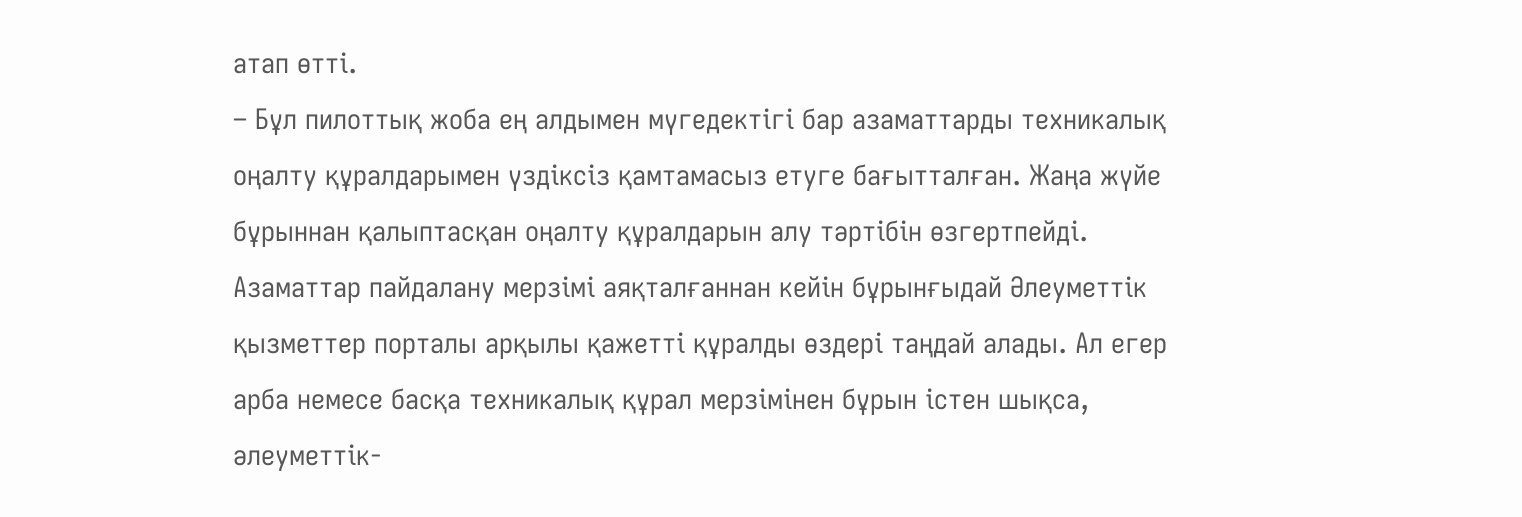атап өтті.
– Бұл пилоттық жоба ең алдымен мүгедектігі бар азаматтарды техникалық оңалту құралдарымен үздіксіз қамтамасыз етуге бағытталған. Жаңа жүйе бұрыннан қалыптасқан оңалту құралдарын алу тәртібін өзгертпейді. Азаматтар пайдалану мерзімі аяқталғаннан кейін бұрынғыдай Әлеуметтік қызметтер порталы арқылы қажетті құралды өздері таңдай алады. Ал егер арба немесе басқа техникалық құрал мерзімінен бұрын істен шықса, әлеуметтік-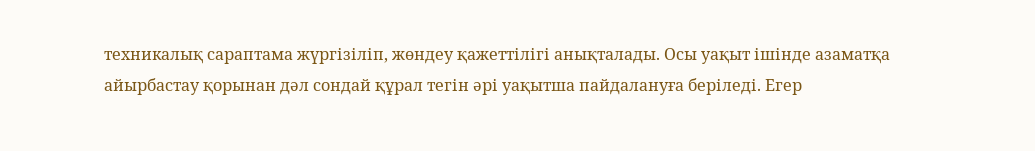техникалық сараптама жүргізіліп, жөндеу қажеттілігі анықталады. Осы уақыт ішінде азаматқа айырбастау қорынан дәл сондай құрал тегін әрі уақытша пайдалануға беріледі. Егер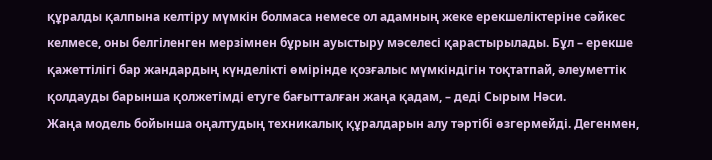құралды қалпына келтіру мүмкін болмаса немесе ол адамның жеке ерекшеліктеріне сәйкес келмесе, оны белгіленген мерзімнен бұрын ауыстыру мәселесі қарастырылады. Бұл – ерекше қажеттілігі бар жандардың күнделікті өмірінде қозғалыс мүмкіндігін тоқтатпай, әлеуметтік қолдауды барынша қолжетімді етуге бағытталған жаңа қадам, – деді Сырым Нәси.
Жаңа модель бойынша оңалтудың техникалық құралдарын алу тәртібі өзгермейді. Дегенмен,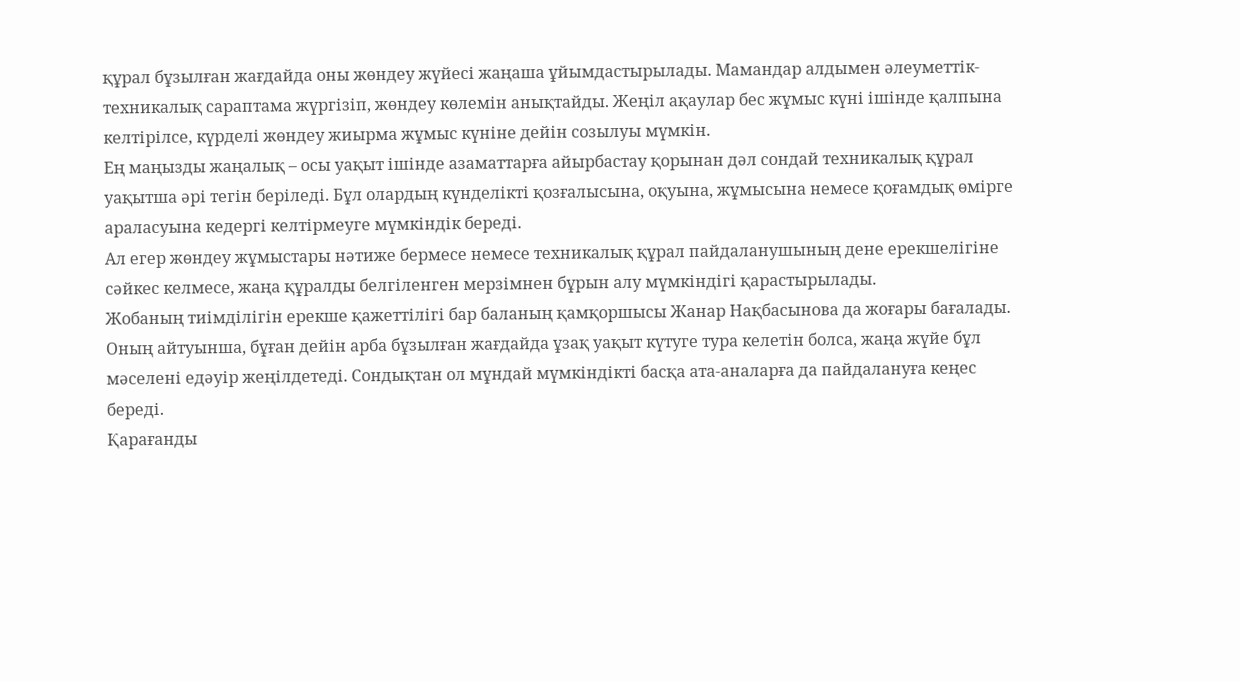құрал бұзылған жағдайда оны жөндеу жүйесі жаңаша ұйымдастырылады. Мамандар алдымен әлеуметтік-техникалық сараптама жүргізіп, жөндеу көлемін анықтайды. Жеңіл ақаулар бес жұмыс күні ішінде қалпына келтірілсе, күрделі жөндеу жиырма жұмыс күніне дейін созылуы мүмкін.
Ең маңызды жаңалық – осы уақыт ішінде азаматтарға айырбастау қорынан дәл сондай техникалық құрал уақытша әрі тегін беріледі. Бұл олардың күнделікті қозғалысына, оқуына, жұмысына немесе қоғамдық өмірге араласуына кедергі келтірмеуге мүмкіндік береді.
Ал егер жөндеу жұмыстары нәтиже бермесе немесе техникалық құрал пайдаланушының дене ерекшелігіне сәйкес келмесе, жаңа құралды белгіленген мерзімнен бұрын алу мүмкіндігі қарастырылады.
Жобаның тиімділігін ерекше қажеттілігі бар баланың қамқоршысы Жанар Нақбасынова да жоғары бағалады. Оның айтуынша, бұған дейін арба бұзылған жағдайда ұзақ уақыт күтуге тура келетін болса, жаңа жүйе бұл мәселені едәуір жеңілдетеді. Сондықтан ол мұндай мүмкіндікті басқа ата-аналарға да пайдалануға кеңес береді.
Қарағанды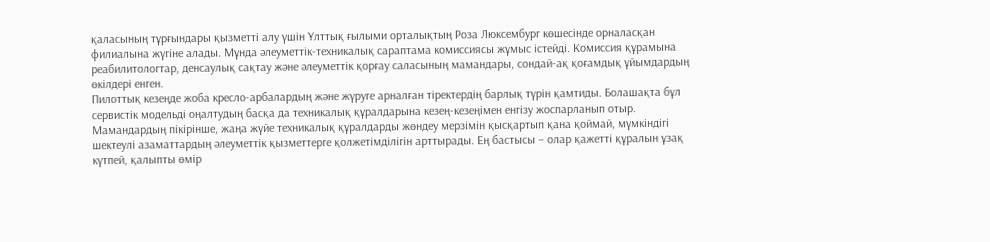қаласының тұрғындары қызметті алу үшін Ұлттық ғылыми орталықтың Роза Люксембург көшесінде орналасқан филиалына жүгіне алады. Мұнда әлеуметтік-техникалық сараптама комиссиясы жұмыс істейді. Комиссия құрамына реабилитологтар, денсаулық сақтау және әлеуметтік қорғау саласының мамандары, сондай-ақ қоғамдық ұйымдардың өкілдері енген.
Пилоттық кезеңде жоба кресло-арбалардың және жүруге арналған тіректердің барлық түрін қамтиды. Болашақта бұл сервистік модельді оңалтудың басқа да техникалық құралдарына кезең-кезеңімен енгізу жоспарланып отыр.
Мамандардың пікірінше, жаңа жүйе техникалық құралдарды жөндеу мерзімін қысқартып қана қоймай, мүмкіндігі шектеулі азаматтардың әлеуметтік қызметтерге қолжетімділігін арттырады. Ең бастысы – олар қажетті құралын ұзақ күтпей, қалыпты өмір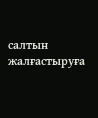салтын жалғастыруға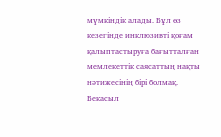мүмкіндік алады. Бұл өз кезегінде инклюзивті қоғам қалыптастыруға бағытталған мемлекеттік саясаттың нақты нәтижесінің бірі болмақ.
Бекасыл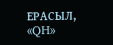ЕРАСЫЛ,
«QH»